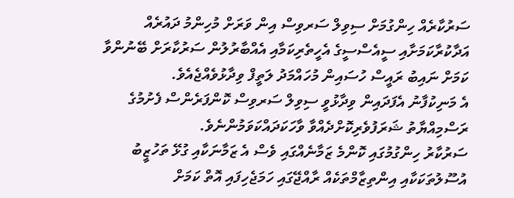ސަރުކާރެއް ހިންގުމަށް ސިވިލް ސަރވިސް އިން ވަރަށް މުހިންމު ދައުރެއް އަދާކުރާކަމަށާއި ސީއެސްސީގެ އެހީތެރިކަމާއި އެއްބާރުލުން ސަރުކާރަށް ބޭނުންވާ ކަމަށް ނައިބު ރައީސް ހުސައިން މުހައްމަދު ލަތީފް ވިދާޅުވެއްޖެއެވެ.
އެ މަނިކުފާނު އެފަދައިން ވިދާޅުވީ ސިވިލް ސަރވިސް ކޮންފަރެންސް ފެށުމުގެ ރަސްމިއްޔާތު ޝަރަފުވެރިކޮށްދެއްވާ ވާހަކަދައްކަވަމުންނެވެ.
ސަރުކާރު ހިންގުމުގައި ކޮންމެ ޒަމާނެއްގައި ވެސް އެ ޒަމާނަކާއި ގުޅޭ ތަހުޒީބު އުސޫލުތަކަކާއި އިންތިޒާމްތަކެއް ރާއްޖޭގައި ހަމަޖެހިފައި އޮތް ކަމަށް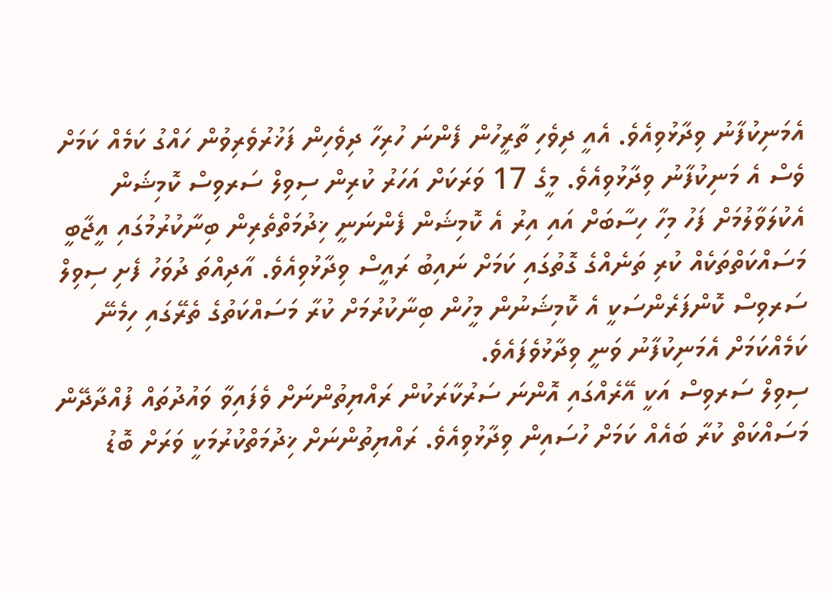އެމަނިކުފާނު ވިދާޅުވިއެވެ. އެއީ ދިވެހި ތާރީހުން ފެންނަ ހުރިހާ ދިވެހިން ފަޚުރުވެރިވުން ހައްގު ކަމެއް ކަމަށް ވެސް އެ މަނިކުފާނު ވިދާޅުވިއެވެ. މީގެ 17 ވަރަކަށް އަހަރު ކުރިން ސިވިލް ސަރވިސް ކޮމިޝަން އެކުލަވާލުމަށް ފަހު މިހާ ހިސާބަށް އައި އިރު އެ ކޮމިޝަން ފެންނަނީ ޚިދުމަތްތެރިން ބިނާކުރުމުގައި އީޖާބީ މަސައްކަތްތަކެއް ކުރި ތަނެއްގެ ގޮތުގައި ކަމަށް ނައިބު ރައީސް ވިދާޅުވިއެވެ. އާދިއްތަ ދުވަހު ފެށި ސިވިލް ސަރވިސް ކޮންފަރެންސަކީ އެ ކޮމިޝަނުން މީހުން ބިނާކުރުމަށް ކުރާ މަސައްކަތުގެ ތެރޭގައި ހިމެނޭ ކަމެއްކަމަށް އެމަނިކުފާނު ވަނީ ވިދާޅުވެފައެވެ.
ސިވިލް ސަރވިސް އަކީ އޭރެއްގައި އޮންނަ ސަރުކާރަކުން ރައްޔިތުންނަށް ވެފައިވާ ވައުދުތައް ފުއްދާދޭން މަސައްކަތް ކުރާ ބައެއް ކަމަށް ހުސައިން ވިދާޅުވިއެވެ. ރައްޔިތުންނަށް ޚިދުމަތްކުރުމަކީ ވަރަށް ބޮޑު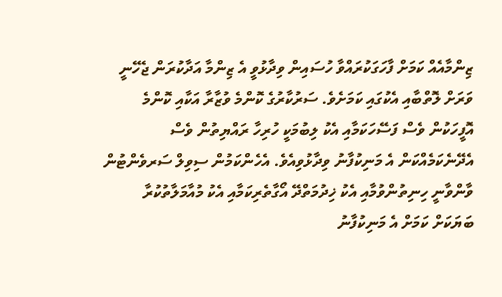ޒިންމާއެއް ކަމަށް ފާހަގަކުރައްވާ ހުސައިން ވިދާޅުވީ އެ ޒިންމާ އަދާކުރަން ޖެހޭނީ ވަރަށް ލޮތްބާއި އެކުގައި ކަމަށެވެ. ސަރުކާރުގެ ކޮންމެ ވުޒާރާ އަކާއި ކޮންމެ އޮފީހަކުން ވެސް ފަސޭހަކަމާއި އެކު ލިބުމަކީ ހުރިހާ ރައްޔިތުން ވެސް އެދޭނެކަމެއްކަން އެ މަނިކުފާނު ވިދާޅުވިއެވެ. އެހެންކަމުން ސިވިލް ސަރވެންޓުން ވާންވާނީ ހިނިތުންވުމާއި އެކު ޚިދުމަތްދޭ އޯގާތެރިކަމާއި އެކު މުއާމަލާތުކުރާ ބަޔަކަށް ކަމަށް އެ މަނިކުފާނު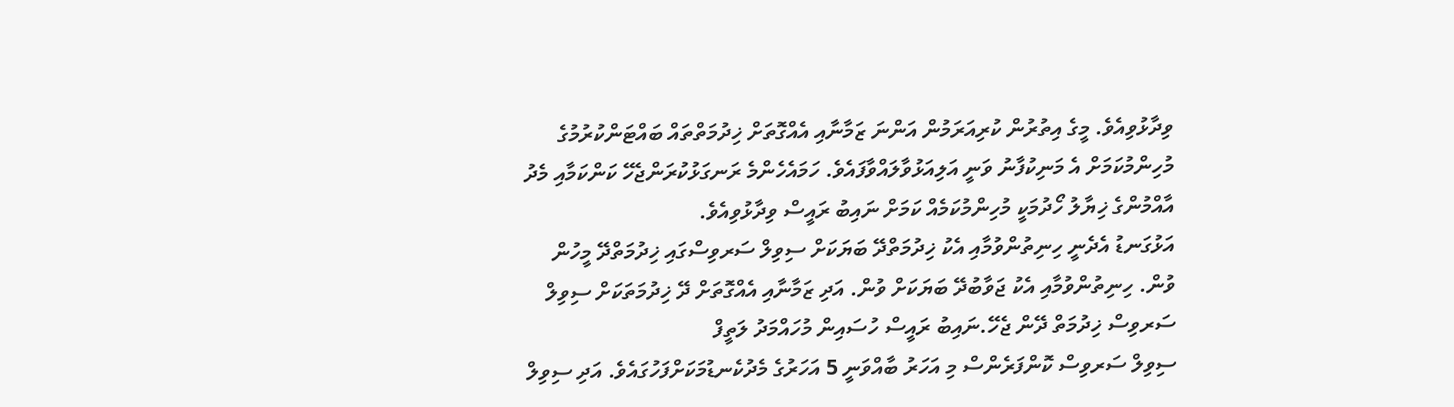ވިދާޅުވިއެވެ. މީގެ އިތުރުން ކުރިއަރަމުން އަންނަ ޒަމާނާއި އެއްގޮތަށް ޚިދުމަތްތައް ބައްޓަންކުރުމުގެ މުހިންމުކަމަށް އެ މަނިކުފާނު ވަނީ އަލިއަޅުވާލައްވާފައެވެ. ހަމައެހެންމެ ރަނގަޅުކުރަންޖެހޭ ކަންކަމާއި މެދު އާއްމުންގެ ޚިޔާލު ހޯދުމަކީ މުހިންމުކަމެއް ކަމަށް ނައިބު ރައީސް ވިދާޅުވިއެވެ.
އަޅުގަނޑު އެދެނީ ހިނިތުންވުމާއި އެކު ޚިދުމަތްދޭ ބަޔަކަށް ސިވިލް ސަރވިސްގައި ޚިދުމަތްދޭ މީހުން ވުން. ހިނިތުންވުމާއި އެކު ޖަވާބުދޭ ބަޔަކަށް ވުން. އަދި ޒަމާނާއި އެއްގޮތަށް ދޭ ޚިދުމަތަކަށް ސިވިލް ސަރވިސް ޚިދުމަތް ދޭން ޖެހޭ.ނައިބު ރައީސް ހުސައިން މުހައްމަދު ލަތީފް
ސިވިލް ސަރވިސް ކޮންފަރެންސް މި އަހަރު ބާއްވަނީ 5 އަހަރުގެ މެދުކެނޑުމަކަށްފަހުގައެވެ. އަދި ސިވިލް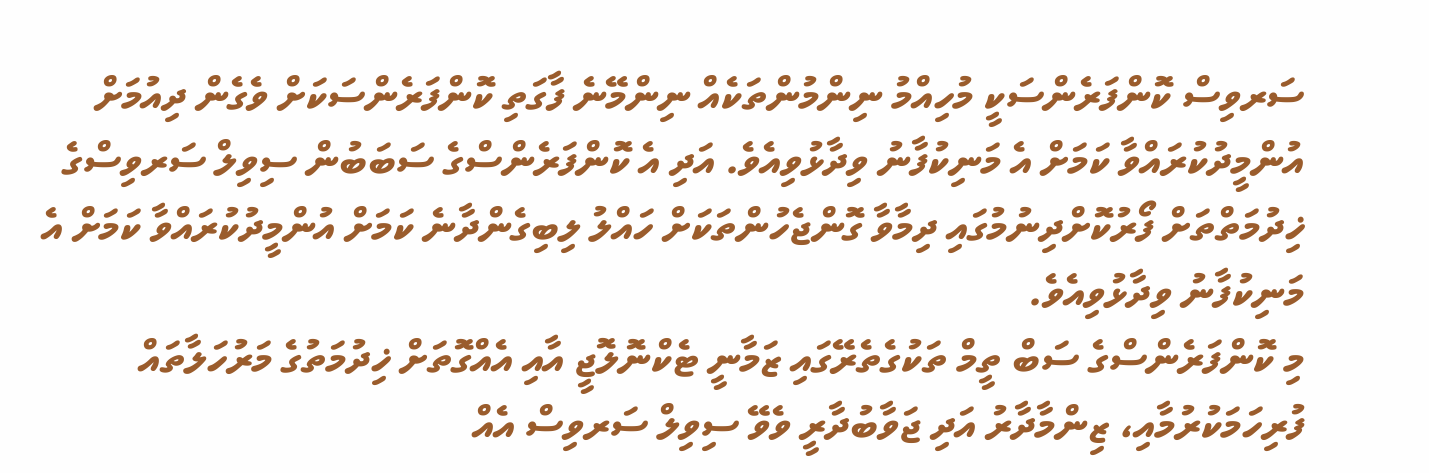ސަރވިސް ކޮންފަރެންސަކީ މުހިއްމު ނިންމުންތަކެއް ނިންމޭނެ ފާގަތި ކޮންފަރެންސަކަށް ވެގެން ދިއުމަށް އުންމީދުކުރައްވާ ކަމަށް އެ މަނިކުފާނު ވިދާޅުވިއެވެ. އަދި އެ ކޮންފަރެންސްގެ ސަބަބުން ސިވިލް ސަރވިސްގެ ޚިދުމަތްތަށް ފޯރުކޮށްދިނުމުގައި ދިމާވާ ގޮންޖެހުންތަކަށް ހައްލު ލިބިގެންދާނެ ކަމަށް އުންމީދުކުރައްވާ ކަމަށް އެ މަނިކުފާނު ވިދާޅުވިއެވެ.
މި ކޮންފަރެންސްގެ ސަބް ތީމް ތަކުގެތެރޭގައި ޒަމާނީ ޓެކްނޮލޮޖީ އާއި އެއްގޮތަށް ޚިދުމަތުގެ މަރުހަލާތައް ފުރިހަމަކުރުމާއި، ޒިންމާދާރު އަދި ޖަވާބުދާރީ ވެވޭ ސިވިލް ސަރވިސް އެއް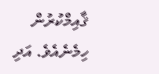ޤާއިމްކުރުން ހިމެނެއެވެ. އަދި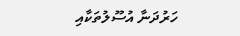ހަރުދަނާ އުސޫލުތަކާއި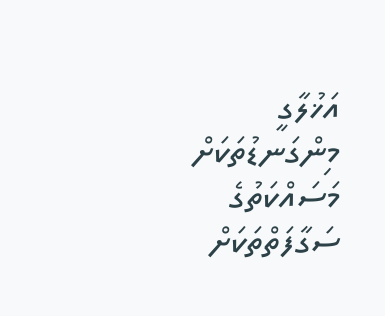އަޚުލާގީ މިންގަނޑުތަކަށް މަސައްކަތުގެ ސަގާފަތްތަކަށް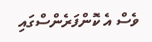ވެސް އެ ކޮންފަރެންސްގައި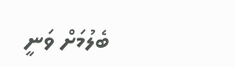ބެލުމަށް ވަނީ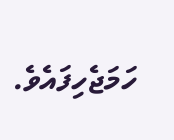ހަމަޖެހިފައެވެ.